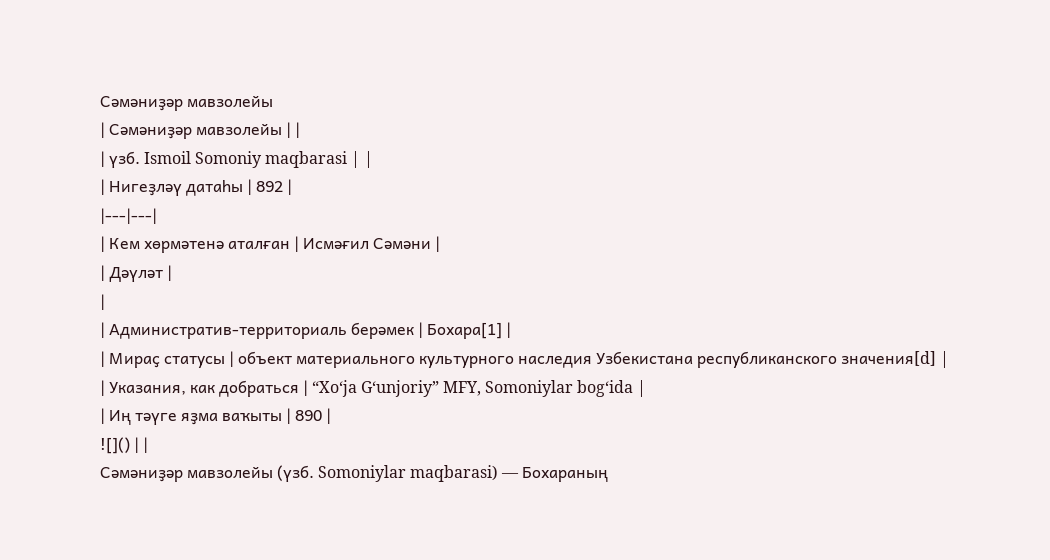Сәмәниҙәр мавзолейы
| Сәмәниҙәр мавзолейы | |
| үзб. Ismoil Somoniy maqbarasi | |
| Нигеҙләү датаһы | 892 |
|---|---|
| Кем хөрмәтенә аталған | Исмәғил Сәмәни |
| Дәүләт |
|
| Административ-территориаль берәмек | Бохара[1] |
| Мираҫ статусы | объект материального культурного наследия Узбекистана республиканского значения[d] |
| Указания, как добраться | “Xoʻja Gʻunjoriy” MFY, Somoniylar bogʻida |
| Иң тәүге яҙма ваҡыты | 890 |
![]() | |
Сәмәниҙәр мавзолейы (үзб. Somoniylar maqbarasi) — Бохараның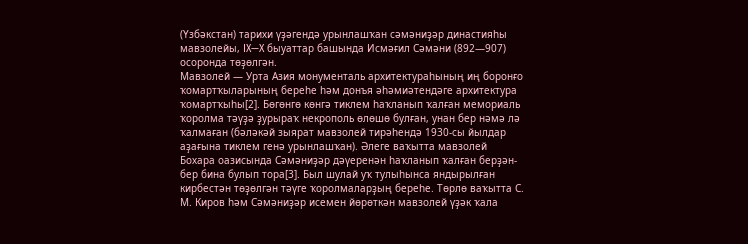(Үзбәкстан) тарихи үҙәгендә урынлашҡан сәмәниҙәр династияһы мавзолейы, IX—X быуаттар башында Исмәғил Сәмәни (892—907) осоронда төҙөлгән.
Мавзолей — Урта Азия монументаль архитектураһының иң боронғо ҡомартҡыларының береһе һәм донъя әһәмиәтендәге архитектура ҡомартҡыһы[2]. Бөгөнгө көнгә тиклем һаҡланып ҡалған мемориаль ҡоролма тәүҙә ҙурыраҡ некрополь өлөшө булған, унан бер нәмә лә ҡалмаған (бәләкәй зыярат мавзолей тирәһендә 1930-сы йылдар аҙағына тиклем генә урынлашҡан). Әлеге ваҡытта мавзолей Бохара оазисында Сәмәниҙәр дәүеренән һаҡланып ҡалған берҙән-бер бина булып тора[3]. Был шулай уҡ тулыһынса яндырылған кирбестән төҙөлгән тәүге ҡоролмаларҙың береһе. Төрлө ваҡытта С. М. Киров һәм Сәмәниҙәр исемен йөрөткән мавзолей үҙәк ҡала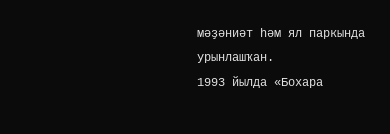мәҙәниәт һәм ял паркында урынлашҡан.
1993 йылда «Бохара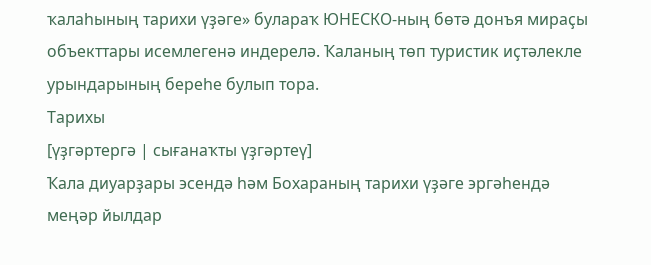ҡалаһының тарихи үҙәге» булараҡ ЮНЕСКО-ның бөтә донъя мираҫы объекттары исемлегенә индерелә. Ҡаланың төп туристик иҫтәлекле урындарының береһе булып тора.
Тарихы
[үҙгәртергә | сығанаҡты үҙгәртеү]
Ҡала диуарҙары эсендә һәм Бохараның тарихи үҙәге эргәһендә меңәр йылдар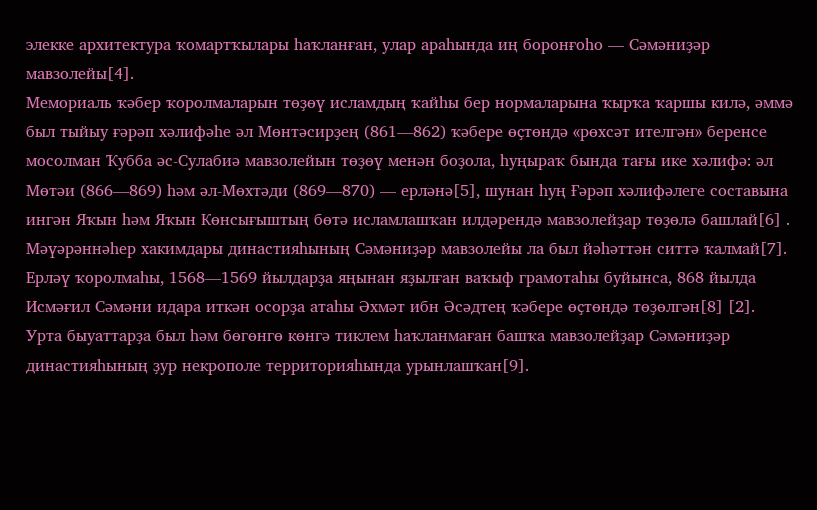элекке архитектура ҡомартҡылары һаҡланған, улар араһында иң боронғоһо — Сәмәниҙәр мавзолейы[4].
Мемориаль ҡәбер ҡоролмаларын төҙөү исламдың ҡайһы бер нормаларына ҡырҡа ҡаршы килә, әммә был тыйыу ғәрәп хәлифәһе әл Мөнтәсирҙең (861—862) ҡәбере өҫтөндә «рөхсәт ителгән» беренсе мосолман Ҡубба әс-Сулабиә мавзолейын төҙөү менән боҙола, һуңыраҡ бында тағы ике хәлифә: әл Мөтәи (866—869) һәм әл-Мөхтәди (869—870) — ерләнә[5], шунан һуң Ғәрәп хәлифәлеге составына ингән Яҡын һәм Яҡын Көнсығыштың бөтә исламлашҡан илдәрендә мавзолейҙар төҙөлә башлай[6] .
Мәүәрәннәһер хакимдары династияһының Сәмәниҙәр мавзолейы ла был йәһәттән ситтә ҡалмай[7]. Ерләү ҡоролмаһы, 1568—1569 йылдарҙа яңынан яҙылған ваҡыф грамотаһы буйынса, 868 йылда Исмәғил Сәмәни идара иткән осорҙа атаһы Әхмәт ибн Әсәдтең ҡәбере өҫтөндә төҙөлгән[8] [2].
Урта быуаттарҙа был һәм бөгөнгө көнгә тиклем һаҡланмаған башҡа мавзолейҙар Сәмәниҙәр династияһының ҙур некрополе территорияһында урынлашҡан[9].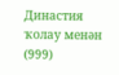Династия ҡолау менән (999)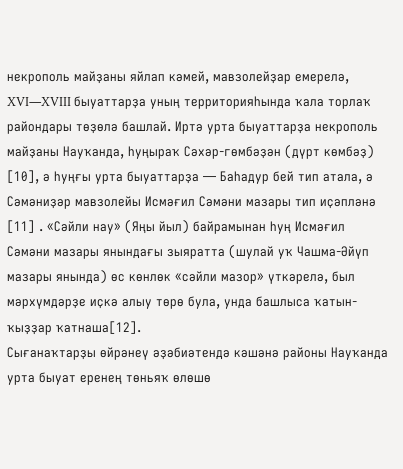некрополь майҙаны яйлап кәмей, мавзолейҙар емерелә, XVI—XVIII быуаттарҙа уның территорияһында ҡала торлаҡ райондары төҙөлә башлай. Иртә урта быуаттарҙа некрополь майҙаны Науҡанда, һуңыраҡ Сәхәр-гөмбәҙән (дүрт көмбәҙ) [10], ә һуңғы урта быуаттарҙа — Баһадур бей тип атала, ә Сәмәниҙәр мавзолейы Исмәғил Сәмәни мазары тип иҫәпләнә [11] . «Сәйли нау» (Яңы йыл) байрамынан һуң Исмәғил Сәмәни мазары янындағы зыяратта (шулай уҡ Чашма-Әйүп мазары янында) өс көнлөк «сәйли мазор» үткәрелә, был мәрхүмдәрҙе иҫкә алыу төрө була, унда башлыса ҡатын-ҡыҙҙар ҡатнаша[12].
Сығанаҡтарҙы өйрәнеү әҙәбиәтендә кәшәнә районы Науҡанда урта быуат еренең төньяҡ өлөшө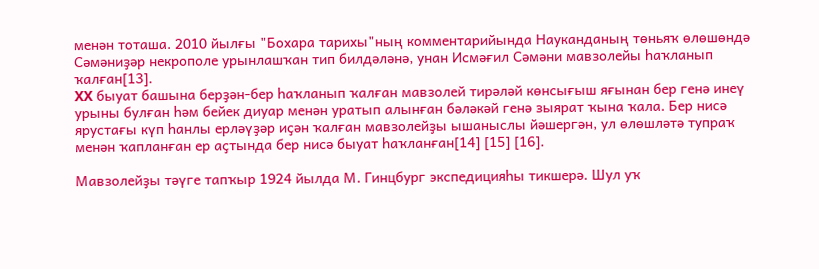менән тоташа. 2010 йылғы "Бохара тарихы"ның комментарийында Науканданың төньяҡ өлөшөндә Сәмәниҙәр некрополе урынлашҡан тип билдәләнә, унан Исмәғил Сәмәни мавзолейы һаҡланып ҡалған[13].
XX быуат башына берҙән-бер һаҡланып ҡалған мавзолей тирәләй көнсығыш яғынан бер генә инеү урыны булған һәм бейек диуар менән уратып алынған бәләкәй генә зыярат ҡына ҡала. Бер нисә ярустағы күп һанлы ерләүҙәр иҫән ҡалған мавзолейҙы ышаныслы йәшергән, ул өлөшләтә тупраҡ менән ҡапланған ер аҫтында бер нисә быуат һаҡланған[14] [15] [16].

Мавзолейҙы тәүге тапҡыр 1924 йылда М. Гинцбург экспедицияһы тикшерә. Шул уҡ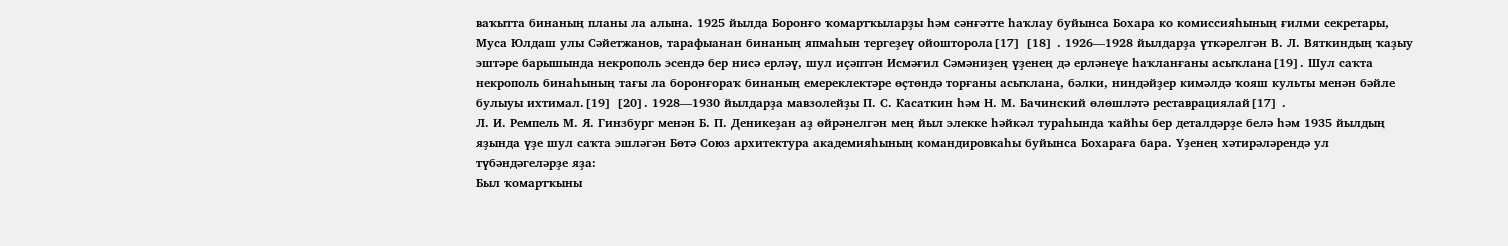ваҡытта бинаның планы ла алына. 1925 йылда Боронғо ҡомартҡыларҙы һәм сәнғәтте һаҡлау буйынса Бохара ко комиссияһының ғилми секретары, Муса Юлдаш улы Сәйетжанов, тарафыанан бинаның япмаһын тергеҙеү ойошторола[17] [18] . 1926—1928 йылдарҙа үткәрелгән В. Л. Вяткиндың ҡаҙыу эштәре барышында некрополь эсендә бер нисә ерләү, шул иҫәптән Исмәғил Сәмәниҙең үҙенең дә ерләнеүе һаҡланғаны асыҡлана[19]. Шул саҡта некрополь бинаһының тағы ла боронғораҡ бинаның емереклектәре өҫтөндә торғаны асыҡлана, бәлки, ниндәйҙер кимәлдә ҡояш культы менән бәйле булыуы ихтимал.[19] [20]. 1928—1930 йылдарҙа мавзолейҙы П. С. Касаткин һәм Н. М. Бачинский өлөшләтә реставрациялай[17] .
Л. И. Ремпель М. Я. Гинзбург менән Б. П. Деникеҙан аҙ өйрәнелгән мең йыл элекке һәйкәл тураһында ҡайһы бер деталдәрҙе белә һәм 1935 йылдың яҙында үҙе шул саҡта эшләгән Бөтә Союз архитектура академияһының командировкаһы буйынса Бохараға бара. Үҙенең хәтирәләрендә ул түбәндәгеләрҙе яҙа:
Был ҡомартҡыны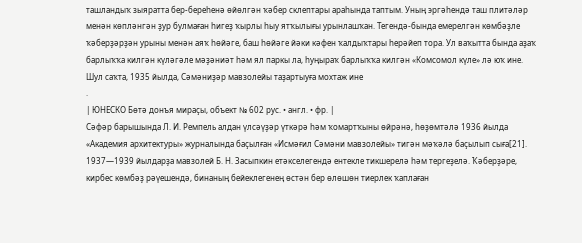ташландыҡ зыяратта бер-береһенә өйөлгән ҡәбер склептары араһында таптым. Уның эргәһендә таш плитәләр менән көпләнгән ҙур булмаған һигеҙ ҡырлы һыу ятҡылығы урынлашҡан. Тегендә-бында емерелгән көмбәҙле ҡәберҙәрҙән урыны менән аяҡ һөйәге, баш һөйәге йәки кәфен ҡалдыҡтары һерәйеп тора. Ул ваҡытта бында аҙаҡ барлыҡҡа килгән күләгәле мәҙәниәт һәм ял паркы ла, һуңыраҡ барлыҡҡа килгән «Комсомол күле» лә юҡ ине. Шул саҡта, 1935 йылда, Сәмәниҙәр мавзолейы таҙартыуға мохтаж ине
.
| ЮНЕСКО Бөтә донъя мираҫы, объект № 602 рус. • англ. • фр. |
Сәфәр барышында Л. И. Ремпель алдан үлсәүҙәр үткәрә һәм ҡомартҡыны өйрәнә, һөҙөмтәлә 1936 йылда «Академия архитектуры» журналында баҫылған «Исмәғил Сәмәни мавзолейы» тигән мәҡәлә баҫылып сыға[21].
1937—1939 йылдарҙа мавзолей Б. Н. Засыпкин етәкселегендә ентекле тикшерелә һәм тергеҙелә. Ҡәберҙәре, кирбес көмбәҙ рәүешендә, бинаның бейеклегенең өстән бер өлөшөн тиерлек ҡаплаған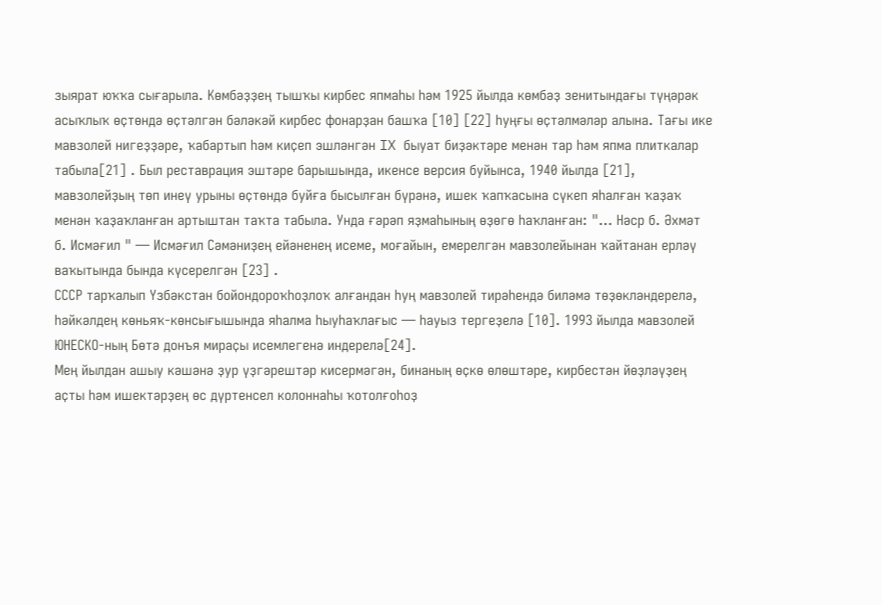зыярат юҡҡа сығарыла. Көмбәҙҙең тышҡы кирбес япмаһы һәм 1925 йылда көмбәҙ зенитындағы түңәрәк асыҡлыҡ өҫтөндә өҫтәлгән бәләкәй кирбес фонарҙан башҡа [10] [22] һуңғы өҫтәлмәләр алына. Тағы ике мавзолей нигеҙҙәре, ҡабартып һәм киҫеп эшләнгән IX быуат биҙәктәре менән тар һәм япма плиткалар табыла[21] . Был реставрация эштәре барышында, икенсе версия буйынса, 1940 йылда [21], мавзолейҙың төп инеү урыны өҫтөндә буйға бысылған бүрәнә, ишек ҡапҡасына сүкеп яһалған ҡаҙаҡ менән ҡаҙаҡланған артыштан таҡта табыла. Унда ғәрәп яҙмаһының өҙөгө һаҡланған: "… Нәср б. Әхмәт б. Исмәғил " — Исмәғил Сәмәниҙең ейәненең исеме, моғайын, емерелгән мавзолейынан ҡайтанан ерләү ваҡытында бында күсерелгән [23] .
СССР тарҡалып Үзбәкстан бойондороҡһоҙлоҡ алғандан һуң мавзолей тирәһендә биләмә төҙөкләндерелә, һәйкәлдең көньяҡ-көнсығышында яһалма һыуһаҡлағыс — һауыз тергеҙелә [10]. 1993 йылда мавзолей ЮНЕСКО-ның Бөтә донъя мираҫы исемлегенә индерелә[24].
Мең йылдан ашыу кәшәнә ҙур үҙгәрештәр кисермәгән, бинаның өҫкө өлөштәре, кирбестән йөҙләүҙең аҫты һәм ишектәрҙең өс дүртенсел колоннаһы ҡотолғоһоҙ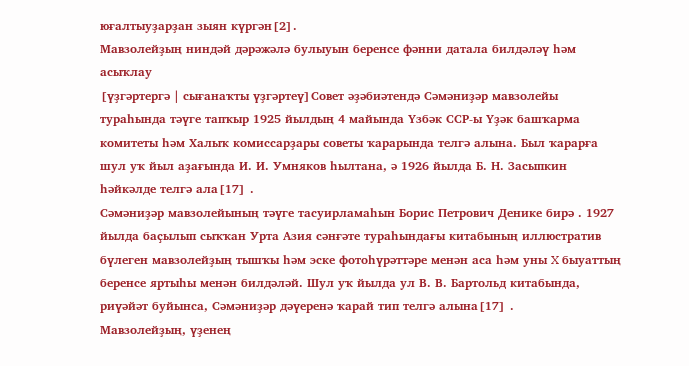юғалтыуҙарҙан зыян күргән[2].
Мавзолейҙың ниндәй дәрәжәлә булыуын беренсе фәнни датала билдәләү һәм асыҡлау
[үҙгәртергә | сығанаҡты үҙгәртеү]Совет әҙәбиәтендә Сәмәниҙәр мавзолейы тураһында тәүге тапҡыр 1925 йылдың 4 майында Үзбәк ССР-ы Үҙәк башҡарма комитеты һәм Халыҡ комиссарҙары советы ҡарарында телгә алына. Был ҡарарға шул уҡ йыл аҙағында И. И. Умняков һылтана, ә 1926 йылда Б. Н. Засыпкин һәйкәлде телгә ала[17] .
Сәмәниҙәр мавзолейының тәүге тасуирламаһын Борис Петрович Денике бирә . 1927 йылда баҫылып сыҡҡан Урта Азия сәнғәте тураһындағы китабының иллюстратив бүлеген мавзолейҙың тышҡы һәм эске фотоһүрәттәре менән аса һәм уны X быуаттың беренсе яртыһы менән билдәләй. Шул уҡ йылда ул В. В. Бартольд китабында, риүәйәт буйынса, Сәмәниҙәр дәүеренә ҡарай тип телгә алына[17] .
Мавзолейҙың, үҙенең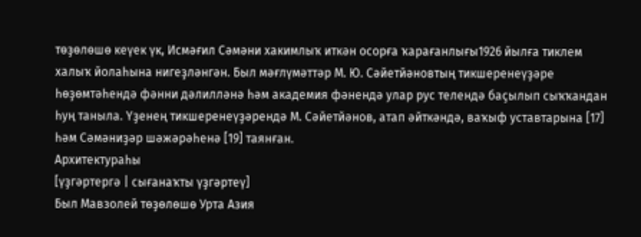төҙөлөшө кеүек үк, Исмәғил Сәмәни хакимлыҡ иткән осорға ҡарағанлығы1926 йылға тиклем халыҡ йолаһына нигеҙләнгән. Был мәғлүмәттәр М. Ю. Сәйетйәновтың тикшеренеүҙәре һөҙөмтәһендә фәнни дәлилләнә һәм академия фәнендә улар рус телендә баҫылып сыҡҡандан һуң таныла. Үҙенең тикшеренеүҙәрендә М. Сәйетйәнов, атап әйткәндә, ваҡыф уставтарына [17] һәм Сәмәниҙәр шәжәрәһенә [19] таянған.
Архитектураһы
[үҙгәртергә | сығанаҡты үҙгәртеү]
Был Мавзолей төҙөлөшө Урта Азия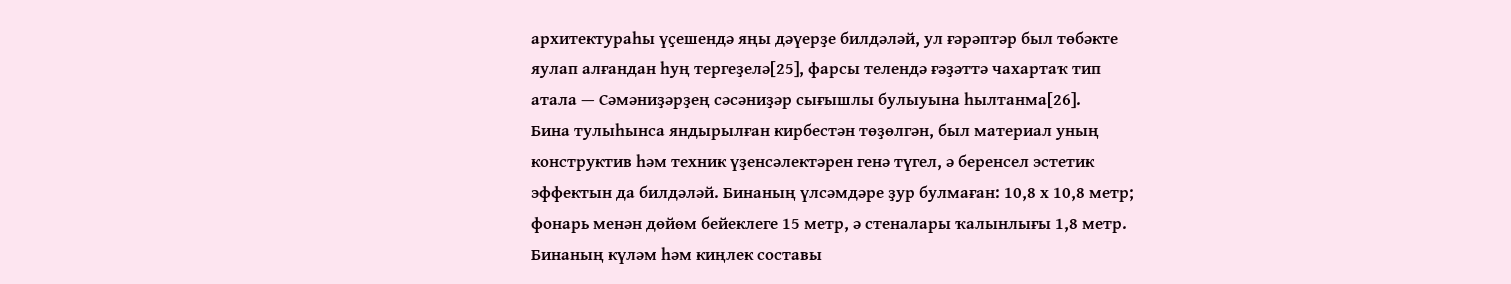архитектураһы үҫешендә яңы дәүерҙе билдәләй, ул ғәрәптәр был төбәкте яулап алғандан һуң тергеҙелә[25], фарсы телендә ғәҙәттә чахартаҡ тип атала — Сәмәниҙәрҙең сәсәниҙәр сығышлы булыуына һылтанма[26].
Бина тулыһынса яндырылған кирбестән төҙөлгән, был материал уның конструктив һәм техник үҙенсәлектәрен генә түгел, ә беренсел эстетик эффектын да билдәләй. Бинаның үлсәмдәре ҙур булмаған: 10,8 х 10,8 метр; фонарь менән дөйөм бейеклеге 15 метр, ә стеналары ҡалынлығы 1,8 метр. Бинаның күләм һәм киңлек составы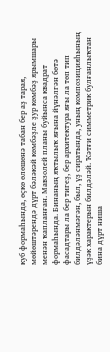куб формаһында, өҫкө өлөшөнә табан бер аҙ тарая, мөйөштәрендә дүрт бәләкәй көмбәҙле ҙур көмбәҙ ярымшары менән ҡапланған. Мавзолей планы буйынса квадрат формаһында. Бинаның яҡтылыҡ яғына йүнәлгән бөтә фасадтары ла бер тигеҙ, бер архитектура яғы ла төп тип билдәләнмәгән, был, үҙ сиратында, уның композицияһының үҙәк характерын билдәләй. Ҡәтғи симметрик булғанлыҡтан бина дүрт ниша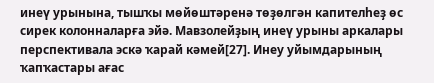инеү урынына, тышҡы мөйөштәренә төҙөлгән капителһеҙ өс сирек колонналарға эйә. Мавзолейҙың инеү урыны аркалары перспективала эскә ҡарай кәмей[27]. Инеу уйымдарының ҡапҡастары ағас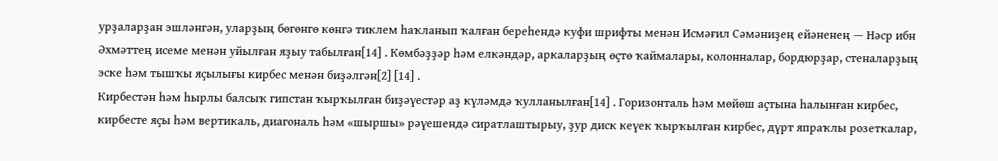урҙаларҙан эшләнгән, уларҙың бөгөнгө көнгә тиклем һаҡланып ҡалған береһендә куфи шрифты менән Исмәғил Сәмәниҙең ейәненең — Нәср ибн Әхмәттең исеме менән уйылған яҙыу табылған[14] . Көмбәҙҙәр һәм елкәндәр, аркаларҙың өҫтө ҡаймалары, колонналар, бордюрҙар, стеналарҙың эске һәм тышҡы яҫылығы кирбес менән биҙәлгән[2] [14] .
Кирбестән һәм һырлы балсыҡ гипстан ҡырҡылған биҙәүестәр аҙ күләмдә ҡулланылған[14] . Горизонталь һәм мөйөш аҫтына һалынған кирбес, кирбесте яҫы һәм вертикаль, диагональ һәм «шыршы» рәүешендә сиратлаштырыу, ҙур диск кеүек ҡырҡылған кирбес, дүрт япраҡлы розеткалар,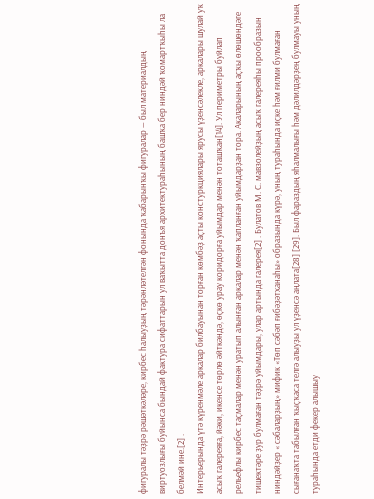фигуралы тәҙрә рәшәткәләре, кирбес һалыуҙың тәрәнләтелгән фонында ҡабарынҡы фигуралар — был материалдың виртуозлығы буйынса бындай фактура сифаттарын ул ваҡытта донъя архитектураһының башҡа бер ниндәй ҡомартҡыһы ла белмәй ине.[2] .
Интерьерында үтә күренмәле аркалар билбауынан торған көмбәҙ аҫты констуркциялары ярусы үҙенсәлекле, аркалары шулай уҡ асыҡ галереяға, йәки, икенсе төрлө әйткәндә, өҫкө урау коридорға уйымдар менән тоташҡан[14]. Ул периметры буйлап рельефлы кирбес таҫмалар менән уратып алынған аркалар менән ҡапланған уйымдарҙан тора. Акаларының аҫҡы өлөшөндәге тишектәре ҙур булмаған тәҙрә уйымдары, улар артында галерея[2] . Булатов М. С. мавзолейҙың асыҡ галереяһы прообразын ниндәйҙер « сәбаларҙың» мифик «Төп сәбәп ғибәҙәтханаһы» образында күрә, уның тураһында иҫке һәм ғилми булмаған сығанаҡта табылған ҡыҫҡаса телгә алыуҙы ул үҙенсә аңлата[28] [29]. Был фараздың яһалмалығы һәм дәлилдәрҙең булмауы уның тураһында етди фекер алышыу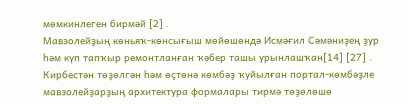мөмкинлеген бирмәй [2] .
Мавзолейҙың көньяҡ-көнсығыш мөйөшөндә Исмәғил Сәмәниҙең ҙур һәм күп тапҡыр ремонтланған ҡәбер ташы урынлашҡан[14] [27] .
Кирбестән төҙөлгән һәм өҫтөнә көмбәҙ ҡуйылған портал-көмбәҙле мавзолейҙарҙың архитектура формалары тирмә төҙөлөшө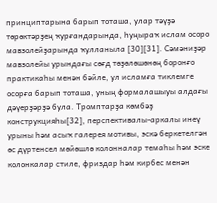принциптарына барып тоташа, улар тәүҙә төрөктәрҙең ҡурғандарында, һуңыраҡ ислам осоро мавзолейҙарында ҡулланыла [30][31]. Сәмәниҙәр мавзолейы урындағы сөғд төҙөлөшөнөң боронғо практикаһы менән бәйле, ул исламға тиклемге осорға барып тоташа, уның формалашыуы алдағы дәүерҙәрҙә була. Тромптарҙа көмбәҙ конструкцияһы[32], перспективалы-аркалы инеү урыны һәм асыҡ галерея мотивы, эскә беркетелгән өс дүртенсел мөйөшлө колонналар темаһы һәм эске колонкалар стиле, фриздар һәм кирбес менән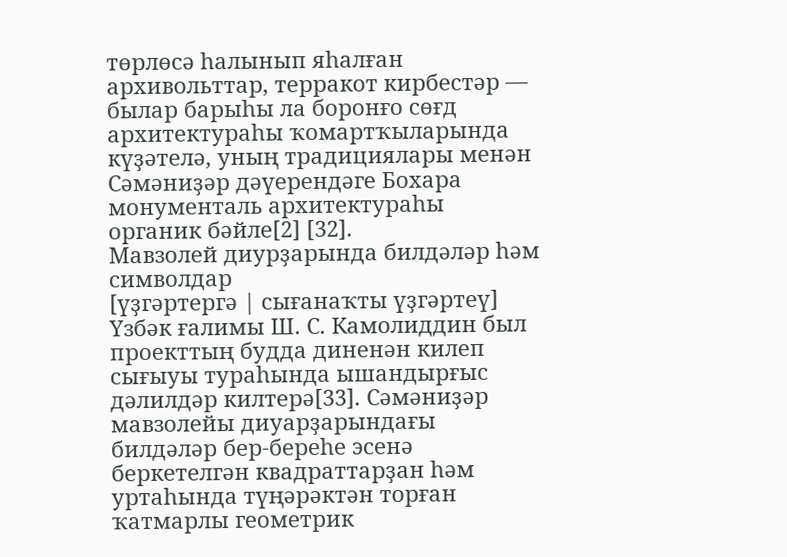төрлөсә һалынып яһалған архивольттар, терракот кирбестәр — былар барыһы ла боронғо сөғд архитектураһы ҡомартҡыларында күҙәтелә, уның традициялары менән Сәмәниҙәр дәүерендәге Бохара монументаль архитектураһы органик бәйле[2] [32].
Мавзолей диурҙарында билдәләр һәм символдар
[үҙгәртергә | сығанаҡты үҙгәртеү]
Үзбәк ғалимы Ш. С. Камолиддин был проекттың будда диненән килеп сығыуы тураһында ышандырғыс дәлилдәр килтерә[33]. Сәмәниҙәр мавзолейы диуарҙарындағы билдәләр бер-береһе эсенә беркетелгән квадраттарҙан һәм уртаһында түңәрәктән торған ҡатмарлы геометрик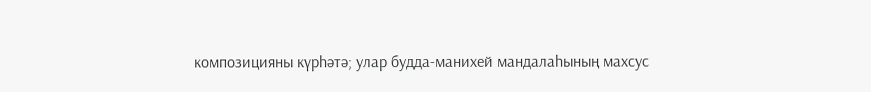композицияны күрһәтә; улар будда-манихей мандалаһының махсус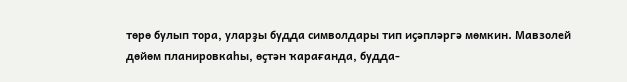төрө булып тора, уларҙы будда символдары тип иҫәпләргә мөмкин. Мавзолей дөйөм планировкаһы, өҫтән ҡарағанда, будда-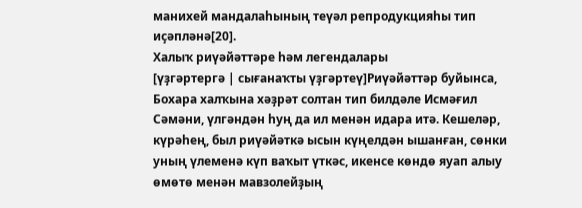манихей мандалаһының теүәл репродукцияһы тип иҫәпләнә[20].
Халыҡ риүәйәттәре һәм легендалары
[үҙгәртергә | сығанаҡты үҙгәртеү]Риүәйәттәр буйынса, Бохара халҡына хәҙрәт солтан тип билдәле Исмәғил Сәмәни, үлгәндән һуң да ил менән идара итә. Кешеләр, күрәһең, был риүәйәткә ысын күңелдән ышанған, сөнки уның үлеменә күп ваҡыт үткәс, икенсе көндө яуап алыу өмөтө менән мавзолейҙың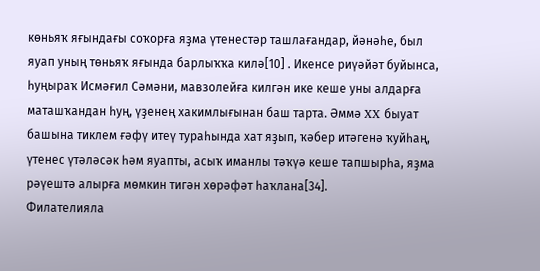көньяҡ яғындағы соҡорға яҙма үтенестәр ташлағандар, йәнәһе, был яуап уның төньяҡ яғында барлыҡҡа килә[10] . Икенсе риүәйәт буйынса, һуңыраҡ Исмәғил Сәмәни, мавзолейға килгән ике кеше уны алдарға маташҡандан һуң, үҙенең хакимлығынан баш тарта. Әммә XX быуат башына тиклем ғәфү итеү тураһында хат яҙып, ҡәбер итәгенә ҡуйһаң, үтенес үтәләсәк һәм яуапты, асыҡ иманлы тәҡүә кеше тапшырһа, яҙма рәүештә алырға мөмкин тигән хөрәфәт һаҡлана[34].
Филателияла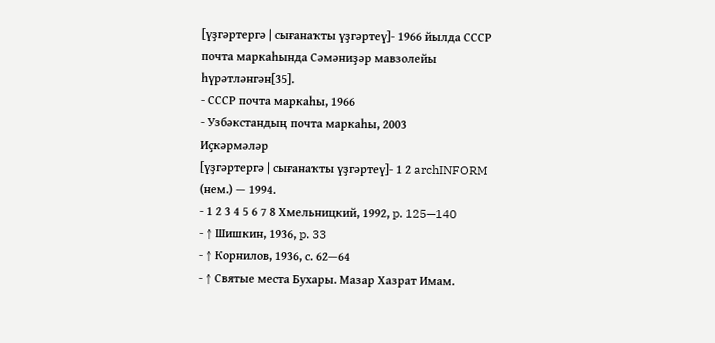[үҙгәртергә | сығанаҡты үҙгәртеү]- 1966 йылда СССР почта маркаһында Сәмәниҙәр мавзолейы һүрәтләнгән[35].
- СССР почта маркаһы, 1966
- Узбәкстандың почта маркаһы, 2003
Иҫкәрмәләр
[үҙгәртергә | сығанаҡты үҙгәртеү]- 1 2 archINFORM (нем.) — 1994.
- 1 2 3 4 5 6 7 8 Хмельницкий, 1992, p. 125—140
- ↑ Шишкин, 1936, p. 33
- ↑ Корнилов, 1936, с. 62—64
- ↑ Святые места Бухары. Мазар Хазрат Имам.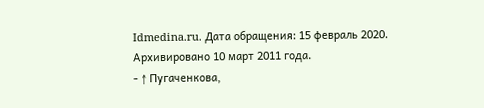Idmedina.ru. Дата обращения: 15 февраль 2020. Архивировано 10 март 2011 года.
- ↑ Пугаченкова,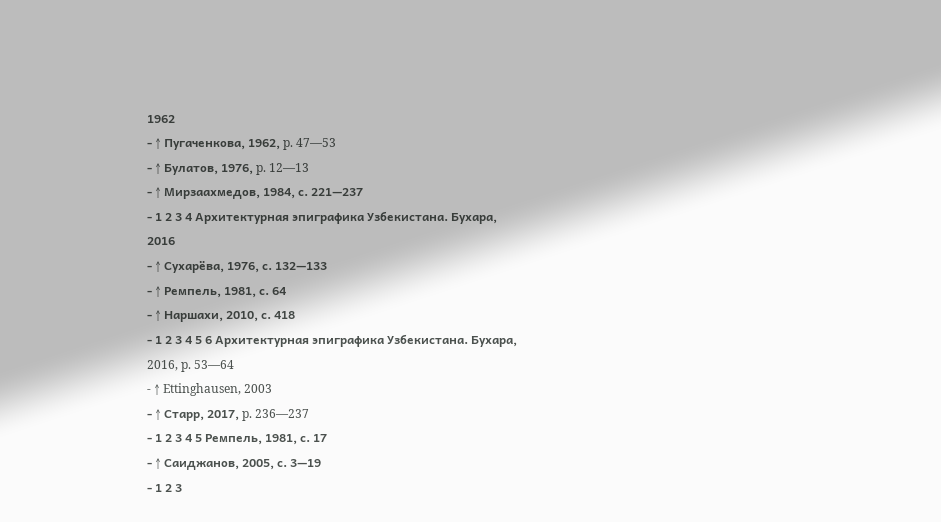1962
- ↑ Пугаченкова, 1962, p. 47—53
- ↑ Булатов, 1976, p. 12—13
- ↑ Мирзаахмедов, 1984, с. 221—237
- 1 2 3 4 Архитектурная эпиграфика Узбекистана. Бухара, 2016
- ↑ Сухарёва, 1976, с. 132—133
- ↑ Ремпель, 1981, с. 64
- ↑ Наршахи, 2010, с. 418
- 1 2 3 4 5 6 Архитектурная эпиграфика Узбекистана. Бухара, 2016, p. 53—64
- ↑ Ettinghausen, 2003
- ↑ Старр, 2017, p. 236—237
- 1 2 3 4 5 Ремпель, 1981, с. 17
- ↑ Саиджанов, 2005, с. 3—19
- 1 2 3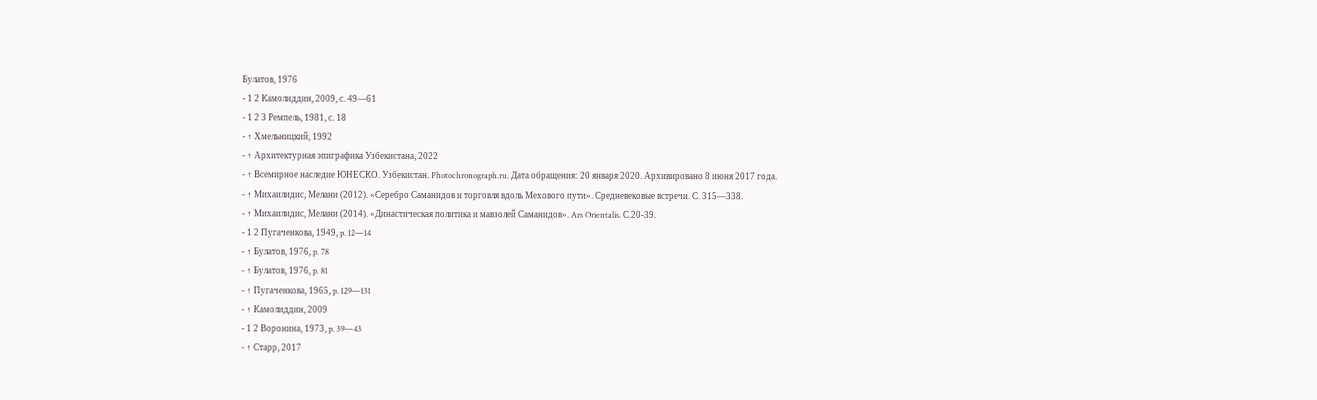Булатов, 1976
- 1 2 Камолиддин, 2009, с. 49—61
- 1 2 3 Ремпель, 1981, с. 18
- ↑ Хмельницкий, 1992
- ↑ Архитектурная эпиграфика Узбекистана, 2022
- ↑ Всемирное наследие ЮНЕСКО. Узбекистан. Photochronograph.ru. Дата обращения: 20 января 2020. Архивировано 8 июня 2017 года.
- ↑ Михаилидис, Мелани (2012). «Серебро Саманидов и торговля вдоль Мехового пути». Средневековые встречи. С. 315—338.
- ↑ Михаилидис, Мелани (2014). «Династическая политика и мавзолей Саманидов». Ars Orientalis. С.20-39.
- 1 2 Пугаченкова, 1949, p. 12—14
- ↑ Булатов, 1976, p. 78
- ↑ Булатов, 1976, p. 81
- ↑ Пугаченкова, 1965, p. 129—131
- ↑ Камолиддин, 2009
- 1 2 Воронина, 1973, p. 39—43
- ↑ Старр, 2017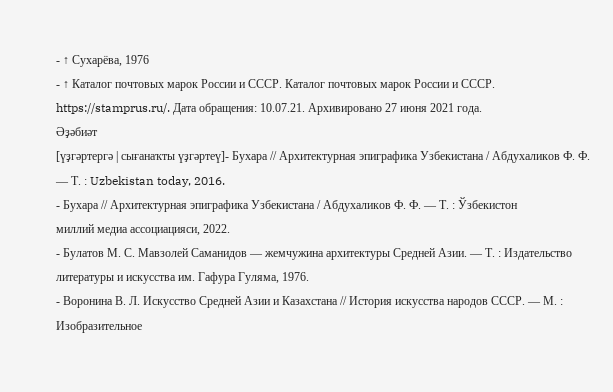- ↑ Сухарёва, 1976
- ↑ Каталог почтовых марок России и СССР. Каталог почтовых марок России и СССР. https://stamprus.ru/. Дата обращения: 10.07.21. Архивировано 27 июня 2021 года.
Әҙәбиәт
[үҙгәртергә | сығанаҡты үҙгәртеү]- Бухара // Архитектурная эпиграфика Узбекистана / Абдухаликов Ф. Ф. — Т. : Uzbekistan today, 2016.
- Бухара // Архитектурная эпиграфика Узбекистана / Абдухаликов Ф. Ф. — Т. : Ўзбекистон
миллий медиа ассоциацияси, 2022.
- Булатов М. С. Мавзолей Саманидов — жемчужина архитектуры Средней Азии. — Т. : Издательство литературы и искусства им. Гафура Гуляма, 1976.
- Воронина В. Л. Искусство Средней Азии и Казахстана // История искусства народов СССР. — М. : Изобразительное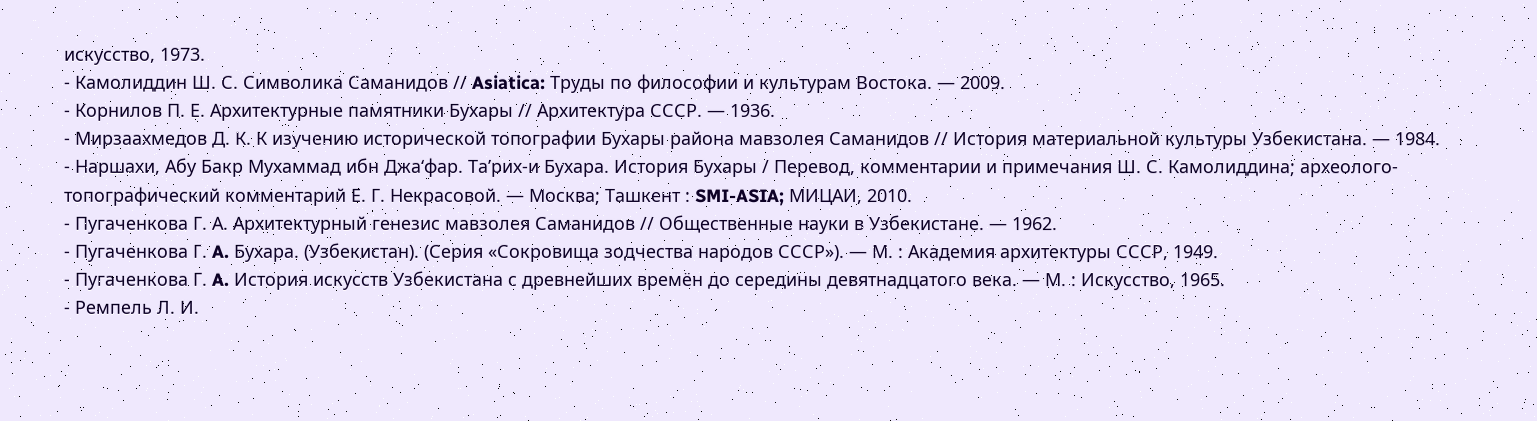искусство, 1973.
- Камолиддин Ш. С. Символика Саманидов // Asiatica: Труды по философии и культурам Востока. — 2009.
- Корнилов П. Е. Архитектурные памятники Бухары // Архитектура СССР. — 1936.
- Мирзаахмедов Д. К. К изучению исторической топографии Бухары района мавзолея Саманидов // История материальной культуры Узбекистана. — 1984.
- Наршахи, Абу Бакр Мухаммад ибн Джа‘фар. Та’рих-и Бухара. История Бухары / Перевод, комментарии и примечания Ш. С. Камолиддина; археолого-топографический комментарий Е. Г. Некрасовой. — Москва; Ташкент : SMI-ASIA; МИЦАИ, 2010.
- Пугаченкова Г. А. Архитектурный генезис мавзолея Саманидов // Общественные науки в Узбекистане. — 1962.
- Пугаченкова Г. A. Бухара. (Узбекистан). (Серия «Сокровища зодчества народов СССР»). — М. : Академия архитектуры СССР, 1949.
- Пугаченкова Г. A. История искусств Узбекистана с древнейших времён до середины девятнадцатого века. — М. : Искусство, 1965.
- Ремпель Л. И.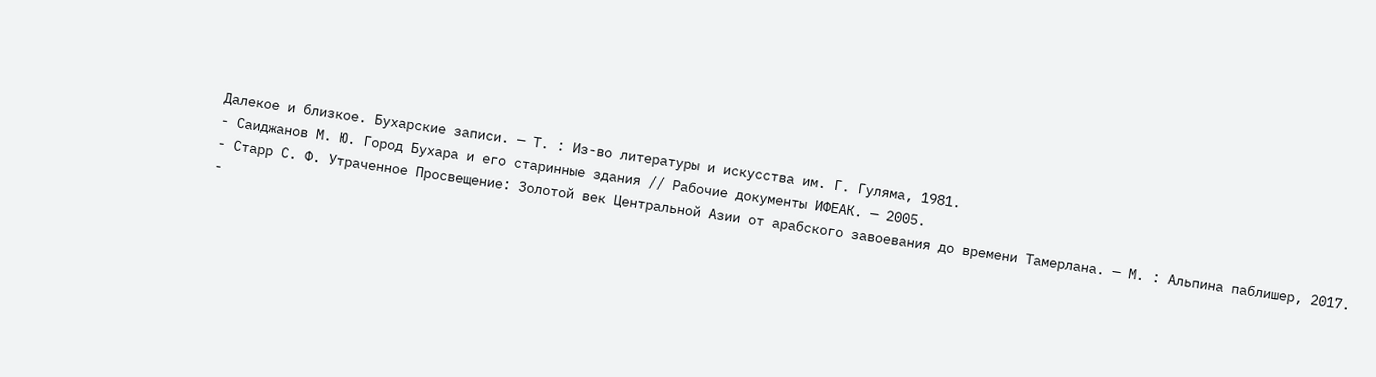Далекое и близкое. Бухарские записи. — Т. : Из-во литературы и искусства им. Г. Гуляма, 1981.
- Саиджанов М. Ю. Город Бухара и его старинные здания // Рабочие документы ИФЕАК. — 2005.
- Старр С. Ф. Утраченное Просвещение: Золотой век Центральной Азии от арабского завоевания до времени Тамерлана. — М. : Альпина паблишер, 2017.
-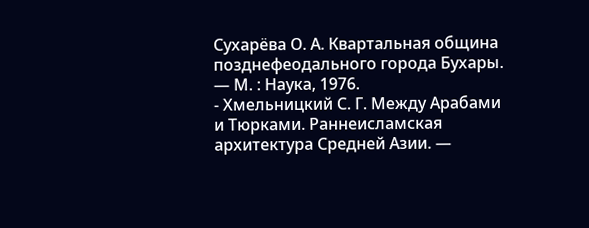Сухарёва О. А. Квартальная община позднефеодального города Бухары. — М. : Наука, 1976.
- Хмельницкий С. Г. Между Арабами и Тюрками. Раннеисламская архитектура Средней Азии. —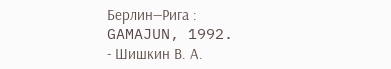Берлин—Рига : GAMAJUN, 1992.
- Шишкин В. А.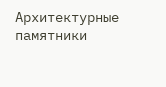Архитектурные памятники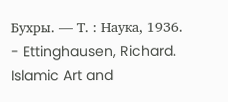Бухры. — Т. : Наука, 1936.
- Ettinghausen, Richard. Islamic Art and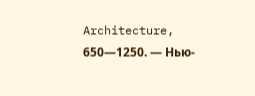Architecture, 650—1250. — Нью-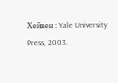Хейвен : Yale University Press, 2003.